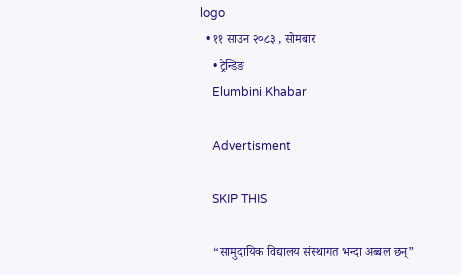logo
  • ११ साउन २०८३ , सोमबार
    • ट्रेन्डिङ
    Elumbini Khabar

    Advertisment

    SKIP THIS

    “सामुदायिक विद्यालय संस्थागत भन्दा अब्बल छन्”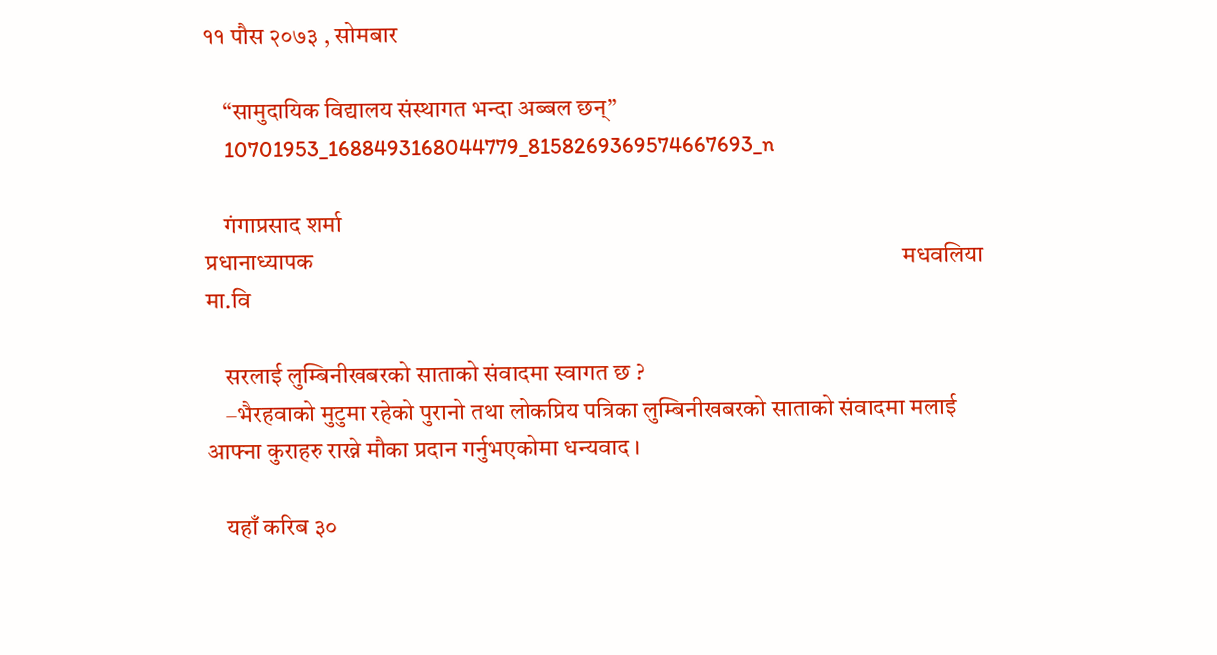११ पौस २०७३ , सोमबार

    “सामुदायिक विद्यालय संस्थागत भन्दा अब्बल छन्”
    10701953_1688493168044779_8158269369574667693_n

    गंगाप्रसाद शर्मा                                                                                                   प्रधानाध्यापक                                                                                                       मधवलिया मा.वि

    सरलाई लुम्बिनीखबरको साताको संवादमा स्वागत छ ?
    –भैरहवाको मुटुमा रहेको पुरानो तथा लोकप्रिय पत्रिका लुम्बिनीखबरको साताको संवादमा मलाई आफ्ना कुराहरु राख्ने मौका प्रदान गर्नुभएकोमा धन्यवाद ।

    यहाँ करिब ३०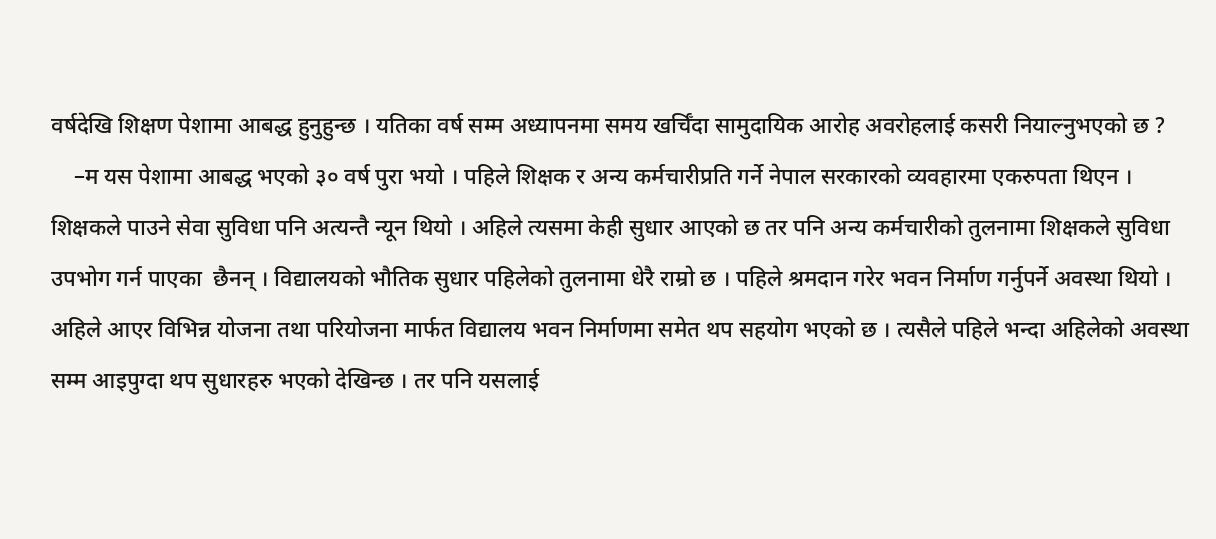वर्षदेखि शिक्षण पेशामा आबद्ध हुनुहुन्छ । यतिका वर्ष सम्म अध्यापनमा समय खर्चिँदा सामुदायिक आरोह अवरोहलाई कसरी नियाल्नुभएको छ ?
    –म यस पेशामा आबद्ध भएको ३० वर्ष पुरा भयो । पहिले शिक्षक र अन्य कर्मचारीप्रति गर्ने नेपाल सरकारको व्यवहारमा एकरुपता थिएन । शिक्षकले पाउने सेवा सुविधा पनि अत्यन्तै न्यून थियो । अहिले त्यसमा केही सुधार आएको छ तर पनि अन्य कर्मचारीको तुलनामा शिक्षकले सुविधा उपभोग गर्न पाएका  छैनन् । विद्यालयको भौतिक सुधार पहिलेको तुलनामा धेरै राम्रो छ । पहिले श्रमदान गरेर भवन निर्माण गर्नुपर्ने अवस्था थियो । अहिले आएर विभिन्न योजना तथा परियोजना मार्फत विद्यालय भवन निर्माणमा समेत थप सहयोग भएको छ । त्यसैले पहिले भन्दा अहिलेको अवस्था सम्म आइपुग्दा थप सुधारहरु भएको देखिन्छ । तर पनि यसलाई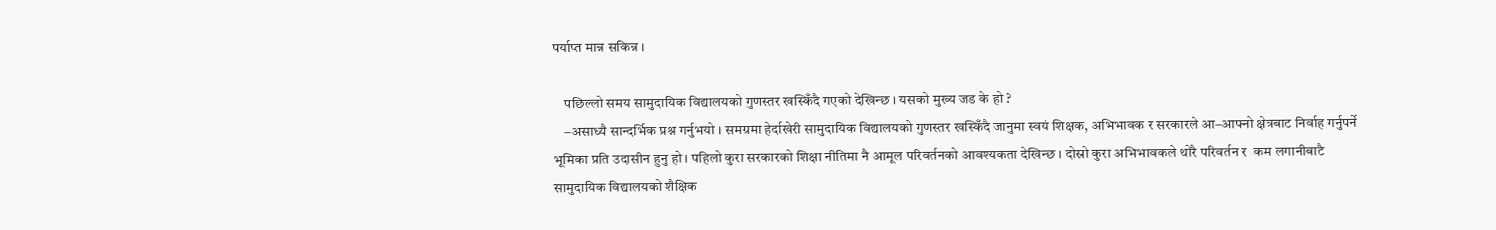पर्याप्त मान्न सकिन्न ।

    पछिल्लो समय सामुदायिक विद्यालयको गुणस्तर खस्किँदै गएको देखिन्छ । यसको मुख्य जड के हो ?
    –असाध्यै सान्दर्भिक प्रश्न गर्नुभयो । समग्रमा हेर्दाखेरी सामुदायिक विद्यालयको गुणस्तर खस्किँदै जानुमा स्वयं शिक्षक, अभिभावक र सरकारले आ–आफ्नो क्षेत्रबाट निर्वाह गर्नुपर्ने भूमिका प्रति उदासीन हुनु हो । पहिलो कुरा सरकारको शिक्षा नीतिमा नै आमूल परिवर्तनको आवश्यकता देखिन्छ । दोस्रो कुरा अभिभावकले थोरै परिवर्तन र  कम लगानीबाटै सामुदायिक विद्यालयको शैक्षिक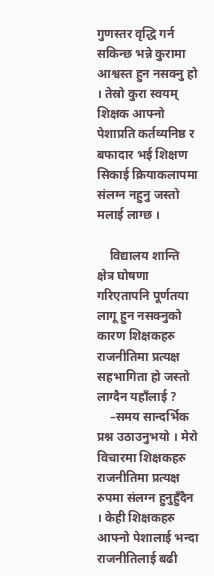गुणस्तर वृद्धि गर्न सकिन्छ भन्ने कुरामा आश्वस्त हुन नसक्नु हो । तेस्रो कुरा स्वयम् शिक्षक आफ्नो पेशाप्रति कर्तव्यनिष्ठ र बफादार भई शिक्षण सिकाई क्रियाकलापमा संलग्न नहुनु जस्तो मलाई लाग्छ ।

    विद्यालय शान्ति क्षेत्र घोषणा गरिएतापनि पूर्णतया लागू हुन नसक्नुको कारण शिक्षकहरु राजनीतिमा प्रत्यक्ष सहभागिता हो जस्तो लाग्दैन यहाँलाई ?
    –समय सान्दर्भिक प्रश्न उठाउनुभयो । मेरो विचारमा शिक्षकहरु राजनीतिमा प्रत्यक्ष रुपमा संलग्न हुनुहुँदैन । केही शिक्षकहरु आफ्नो पेशालाई भन्दा राजनीतिलाई बढी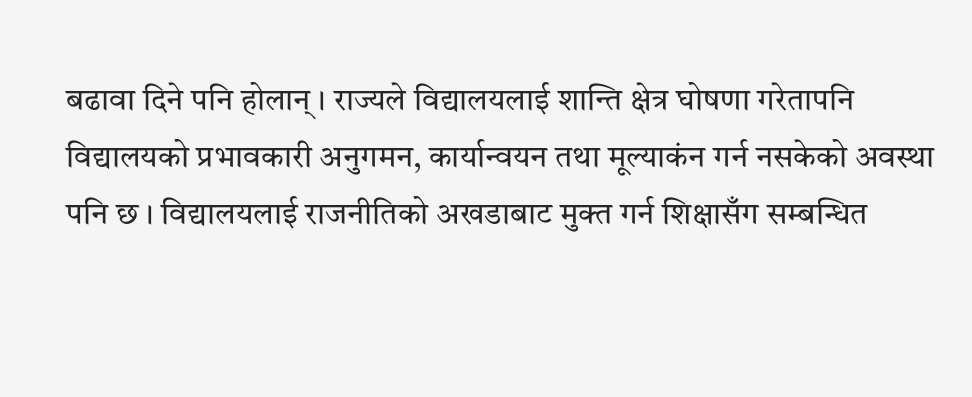बढावा दिने पनि होलान् । राज्यले विद्यालयलाई शान्ति क्षेत्र घोषणा गरेतापनि विद्यालयको प्रभावकारी अनुगमन, कार्यान्वयन तथा मूल्याकंन गर्न नसकेको अवस्था पनि छ । विद्यालयलाई राजनीतिको अखडाबाट मुक्त गर्न शिक्षासँग सम्बन्धित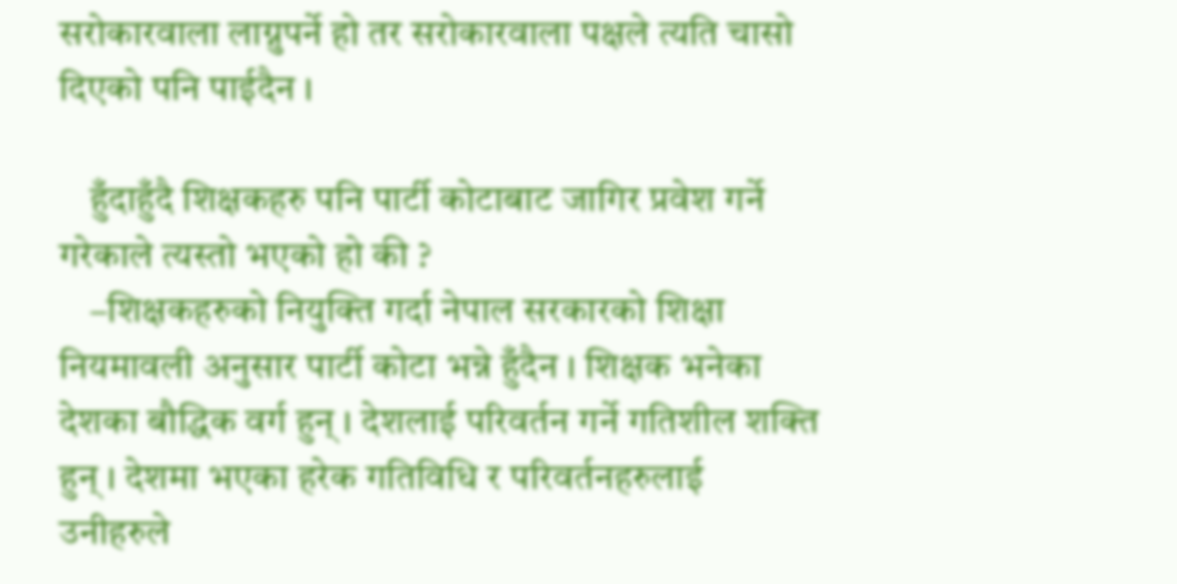सरोकारवाला लाग्नुपर्ने हो तर सरोकारवाला पक्षले त्यति चासो दिएको पनि पाईदैन ।

    हुँदाहुँदै शिक्षकहरु पनि पार्टी कोटाबाट जागिर प्रवेश गर्ने गरेकाले त्यस्तो भएको हो की ?
    –शिक्षकहरुको नियुक्ति गर्दा नेपाल सरकारको शिक्षा नियमावली अनुसार पार्टी कोटा भन्ने हुँदैन । शिक्षक भनेका देशका बौद्धिक वर्ग हुन् । देशलाई परिवर्तन गर्ने गतिशील शक्ति हुन् । देशमा भएका हरेक गतिविधि र परिवर्तनहरुलाई उनीहरुले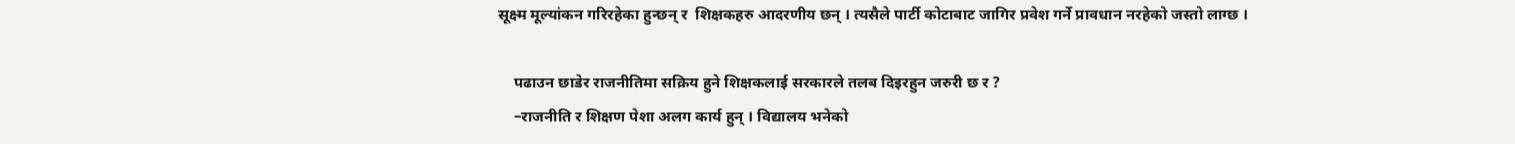सूक्ष्म मूल्यांकन गरिरहेका हुन्छन् र  शिक्षकहरु आदरणीय छन् । त्यसैले पार्टी कोटाबाट जागिर प्रवेश गर्ने प्रावधान नरहेको जस्तो लाग्छ ।

    पढाउन छाडेर राजनीतिमा सक्रिय हुने शिक्षकलाई सरकारले तलब दिइरहुन जरुरी छ र ?
    –राजनीति र शिक्षण पेशा अलग कार्य हुन् । विद्यालय भनेको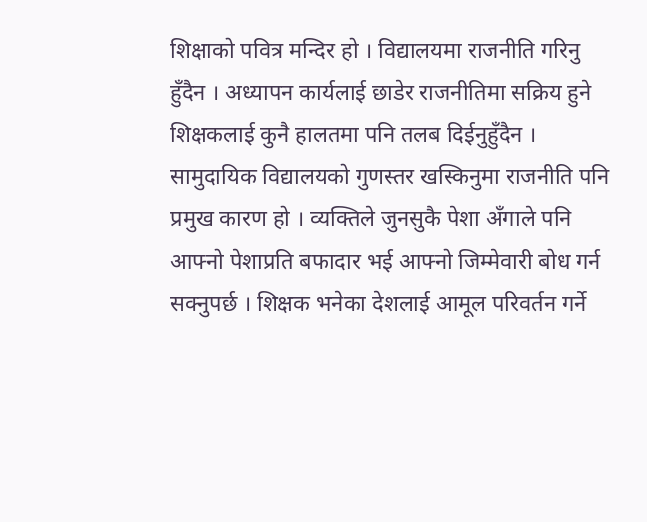शिक्षाको पवित्र मन्दिर हो । विद्यालयमा राजनीति गरिनु हुँदैन । अध्यापन कार्यलाई छाडेर राजनीतिमा सक्रिय हुने शिक्षकलाई कुनै हालतमा पनि तलब दिईनुहुँदैन । सामुदायिक विद्यालयको गुणस्तर खस्किनुमा राजनीति पनि प्रमुख कारण हो । व्यक्तिले जुनसुकै पेशा अँगाले पनि आफ्नो पेशाप्रति बफादार भई आफ्नो जिम्मेवारी बोध गर्न सक्नुपर्छ । शिक्षक भनेका देशलाई आमूल परिवर्तन गर्ने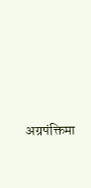अग्रपंक्तिमा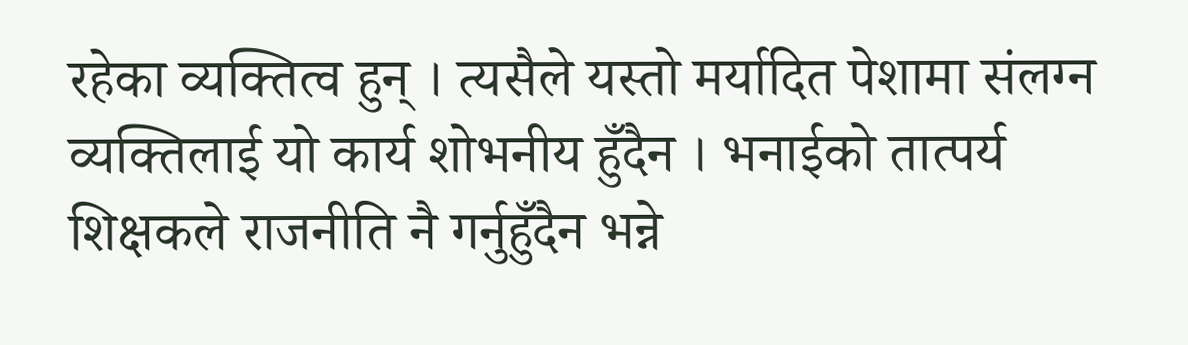रहेका व्यक्तित्व हुन् । त्यसैले यस्तो मर्यादित पेशामा संलग्न व्यक्तिलाई यो कार्य शोभनीय हुँदैन । भनाईको तात्पर्य  शिक्षकले राजनीति नै गर्नुहुँदैन भन्ने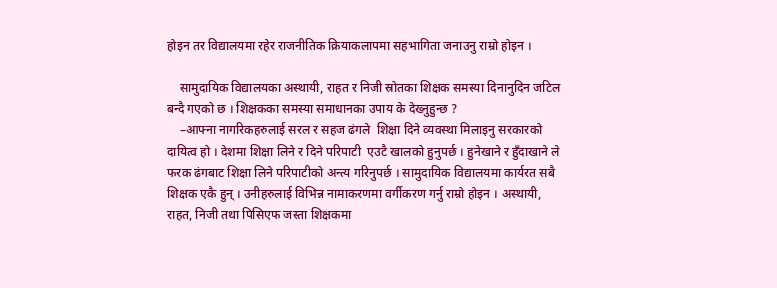होइन तर विद्यालयमा रहेर राजनीतिक क्रियाकलापमा सहभागिता जनाउनु राम्रो होइन ।

    सामुदायिक विद्यालयका अस्थायी, राहत र निजी स्रोतका शिक्षक समस्या दिनानुदिन जटिल बन्दै गएको छ । शिक्षकका समस्या समाधानका उपाय के देख्नुहुन्छ ?
    –आफ्ना नागरिकहरुलाई सरल र सहज ढंगले  शिक्षा दिने व्यवस्था मिलाइनु सरकारको दायित्व हो । देशमा शिक्षा लिने र दिने परिपाटी  एउटै खालको हुनुपर्छ । हुनेखाने र हुँदाखाने ले फरक ढंगबाट शिक्षा लिने परिपाटीको अन्त्य गरिनुपर्छ । सामुदायिक विद्यालयमा कार्यरत सबै शिक्षक एकै हुन् । उनीहरुलाई विभिन्न नामाकरणमा वर्गीकरण गर्नु राम्रो होइन । अस्थायी, राहत, निजी तथा पिसिएफ जस्ता शिक्षकमा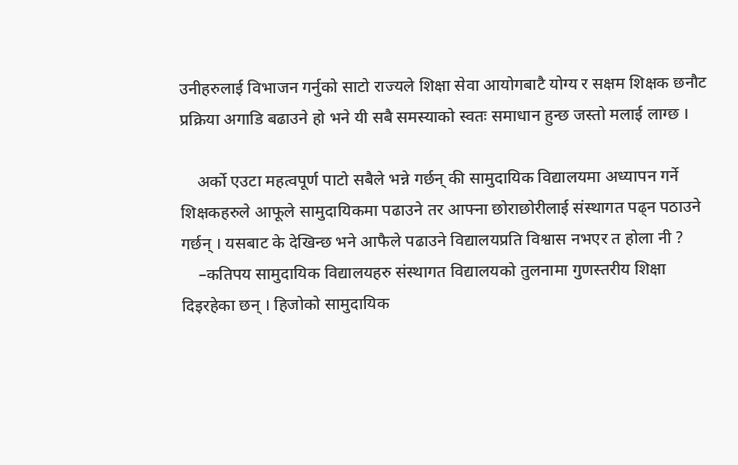उनीहरुलाई विभाजन गर्नुको साटो राज्यले शिक्षा सेवा आयोगबाटै योग्य र सक्षम शिक्षक छनौट प्रक्रिया अगाडि बढाउने हो भने यी सबै समस्याको स्वतः समाधान हुन्छ जस्तो मलाई लाग्छ ।

    अर्को एउटा महत्वपूर्ण पाटो सबैले भन्ने गर्छन् की सामुदायिक विद्यालयमा अध्यापन गर्ने शिक्षकहरुले आफूले सामुदायिकमा पढाउने तर आफ्ना छोराछोरीलाई संस्थागत पढ्न पठाउने गर्छन् । यसबाट के देखिन्छ भने आफैले पढाउने विद्यालयप्रति विश्वास नभएर त होला नी ?
    –कतिपय सामुदायिक विद्यालयहरु संस्थागत विद्यालयको तुलनामा गुणस्तरीय शिक्षा दिइरहेका छन् । हिजोको सामुदायिक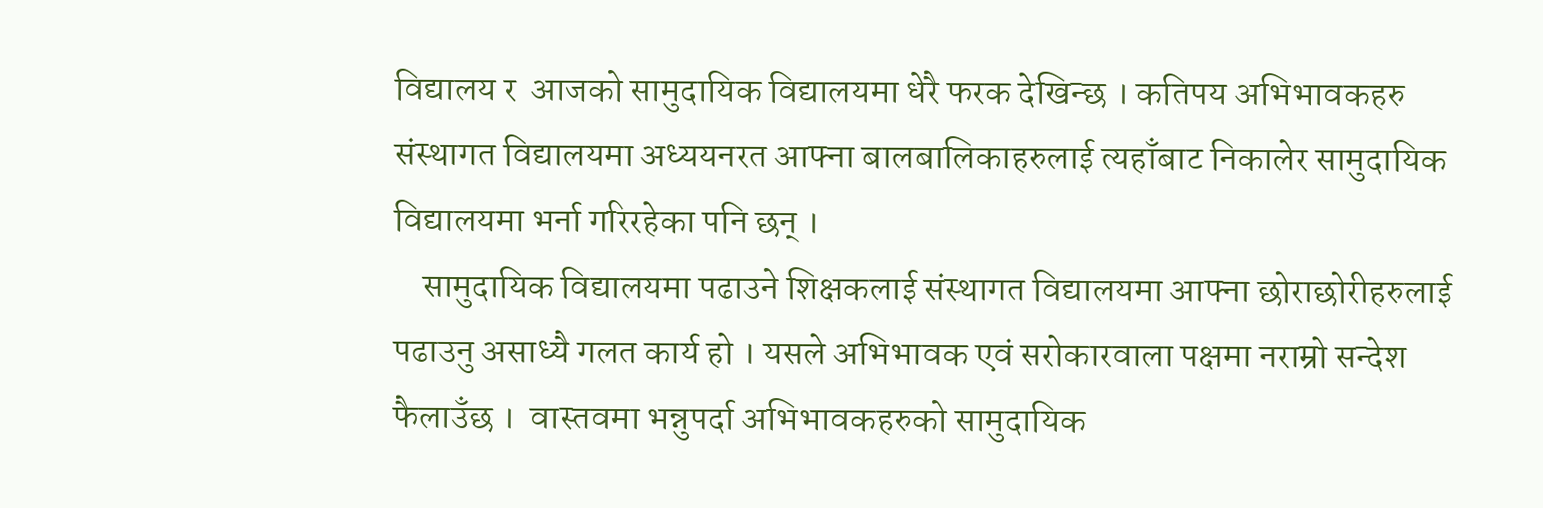विद्यालय र  आजको सामुदायिक विद्यालयमा धेरै फरक देखिन्छ । कतिपय अभिभावकहरु संस्थागत विद्यालयमा अध्ययनरत आफ्ना बालबालिकाहरुलाई त्यहाँबाट निकालेर सामुदायिक विद्यालयमा भर्ना गरिरहेका पनि छन् ।
    सामुदायिक विद्यालयमा पढाउने शिक्षकलाई संस्थागत विद्यालयमा आफ्ना छोराछोरीहरुलाई पढाउनु असाध्यै गलत कार्य हो । यसले अभिभावक एवं सरोकारवाला पक्षमा नराम्रो सन्देश फैलाउँछ ।  वास्तवमा भन्नुपर्दा अभिभावकहरुको सामुदायिक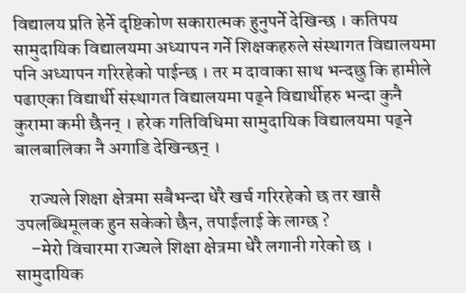विद्यालय प्रति हेर्ने दृष्टिकोण सकारात्मक हुनुपर्ने देखिन्छ । कतिपय सामुदायिक विद्यालयमा अध्यापन गर्ने शिक्षकहरुले संस्थागत विद्यालयमा पनि अध्यापन गरिरहेको पाईन्छ । तर म दावाका साथ भन्दछु कि हामीले पढाएका विद्यार्थी संस्थागत विद्यालयमा पढ्ने विद्यार्थीहरु भन्दा कुनै कुरामा कमी छैनन् । हरेक गतिविधिमा सामुदायिक विद्यालयमा पढ्ने बालबालिका नै अगाडि देखिन्छन् ।

    राज्यले शिक्षा क्षेत्रमा सबैभन्दा धेरै खर्च गरिरहेको छ तर खासै उपलब्धिमूलक हुन सकेको छैन, तपाईलाई के लाग्छ ?
    –मेरो विचारमा राज्यले शिक्षा क्षेत्रमा धेरै लगानी गरेको छ । सामुदायिक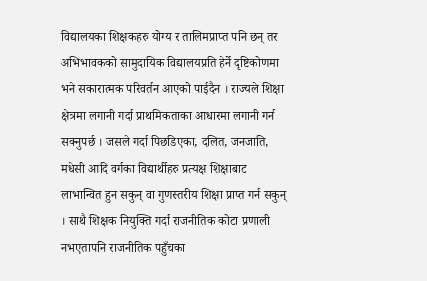विद्यालयका शिक्षकहरु योग्य र तालिमप्राप्त पनि छन् तर अभिभावकको सामुदायिक विद्यालयप्रति हेर्ने दृष्टिकोणमा भने सकारात्मक परिवर्तन आएको पाईदैन । राज्यले शिक्षा क्षेत्रमा लगानी गर्दा प्राथमिकताका आधारमा लगानी गर्न सक्नुपर्छ । जसले गर्दा पिछडिएका, दलित, जनजाति, मधेसी आदि वर्गका विद्यार्थीहरु प्रत्यक्ष शिक्षाबाट लाभान्वित हुन सकुन् वा गुणस्तरीय शिक्षा प्राप्त गर्न सकुन् । साथै शिक्षक नियुक्ति गर्दा राजनीतिक कोटा प्रणाली नभएतापनि राजनीतिक पहुँचका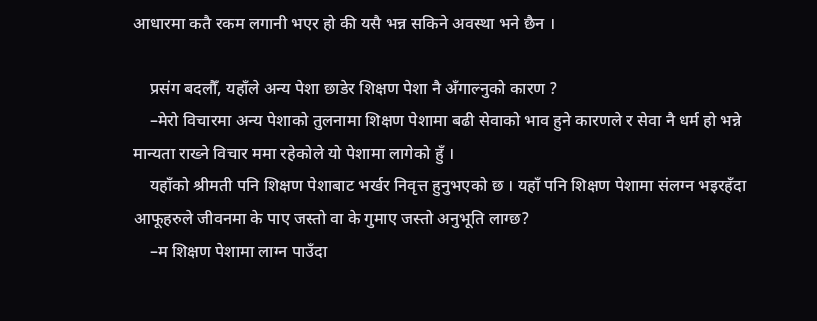आधारमा कतै रकम लगानी भएर हो की यसै भन्न सकिने अवस्था भने छैन ।

    प्रसंग बदलौँ, यहाँले अन्य पेशा छाडेर शिक्षण पेशा नै अँगाल्नुको कारण ?
    –मेरो विचारमा अन्य पेशाको तुलनामा शिक्षण पेशामा बढी सेवाको भाव हुने कारणले र सेवा नै धर्म हो भन्ने मान्यता राख्ने विचार ममा रहेकोले यो पेशामा लागेको हुँ ।
    यहाँको श्रीमती पनि शिक्षण पेशाबाट भर्खर निवृत्त हुनुभएको छ । यहाँ पनि शिक्षण पेशामा संलग्न भइरहँदा आफूहरुले जीवनमा के पाए जस्तो वा के गुमाए जस्तो अनुभूति लाग्छ?
    –म शिक्षण पेशामा लाग्न पाउँदा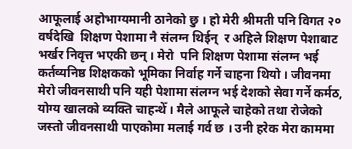आफूलाई अहोभाग्यमानी ठानेको छु । हो मेरी श्रीमती पनि विगत २० वर्षदेखि  शिक्षण पेशामा नै संलग्न थिईन्  र अहिले शिक्षण पेशाबाट भर्खर निवृत्त भएकी छन् । मेरो  पनि शिक्षण पेशामा संलग्न भई कर्तव्यनिष्ठ शिक्षकको भूमिका निर्वाह गर्ने चाहना थियो । जीवनमा मेरो जीवनसाथी पनि यही पेशामा संलग्न भई देशको सेवा गर्ने कर्मठ, योग्य खालको व्यक्ति चाहन्थेँ । मैले आफूले चाहेको तथा रोजेको जस्तो जीवनसाथी पाएकोमा मलाई गर्व छ । उनी हरेक मेरा काममा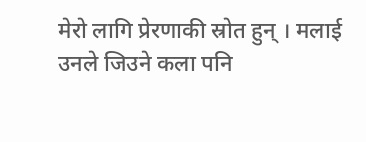मेरो लागि प्रेरणाकी स्रोत हुन् । मलाई उनले जिउने कला पनि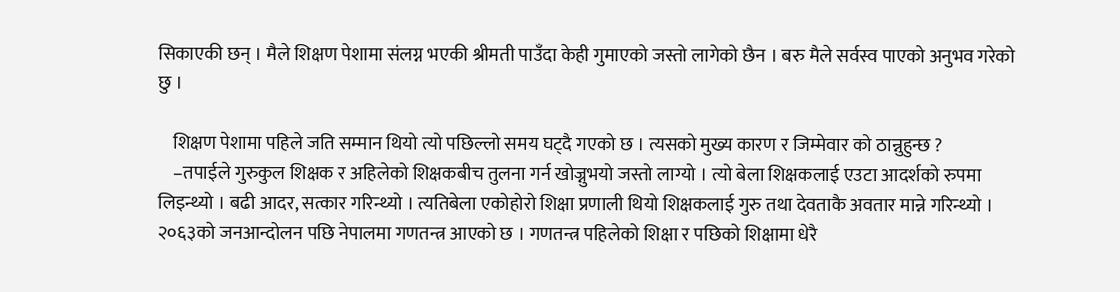सिकाएकी छन् । मैले शिक्षण पेशामा संलग्न भएकी श्रीमती पाउँदा केही गुमाएको जस्तो लागेको छैन । बरु मैले सर्वस्व पाएको अनुभव गरेको छु ।

    शिक्षण पेशामा पहिले जति सम्मान थियो त्यो पछिल्लो समय घट्दै गएको छ । त्यसको मुख्य कारण र जिम्मेवार को ठान्नुहुन्छ ?
    –तपाईले गुरुकुल शिक्षक र अहिलेको शिक्षकबीच तुलना गर्न खोज्नुभयो जस्तो लाग्यो । त्यो बेला शिक्षकलाई एउटा आदर्शको रुपमा लिइन्थ्यो । बढी आदर, सत्कार गरिन्थ्यो । त्यतिबेला एकोहोरो शिक्षा प्रणाली थियो शिक्षकलाई गुरु तथा देवताकै अवतार मान्ने गरिन्थ्यो ।  २०६३को जनआन्दोलन पछि नेपालमा गणतन्त्र आएको छ । गणतन्त्र पहिलेको शिक्षा र पछिको शिक्षामा धेरै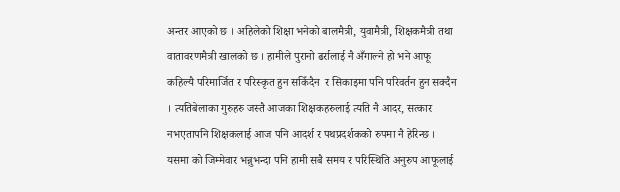अन्तर आएको छ । अहिलेको शिक्षा भनेको बालमैत्री, युवामैत्री, शिक्षकमैत्री तथा वातावरणमैत्री खालको छ । हामीले पुरानो ढर्रालाई नै अँगाल्ने हो भने आफू कहिल्यै परिमार्जित र परिस्कृत हुन सकिँदैन  र सिकाइमा पनि परिवर्तन हुन सक्दैन । त्यतिबेलाका गुरुहरु जस्तै आजका शिक्षकहरुलाई त्यति नै आदर, सत्कार नभएतापनि शिक्षकलाई आज पनि आदर्श र पथप्रदर्शकको रुपमा नै हेरिन्छ । यसमा को जिम्मेवार भन्नुभन्दा पनि हामी सबै समय र परिस्थिति अनुरुप आफूलाई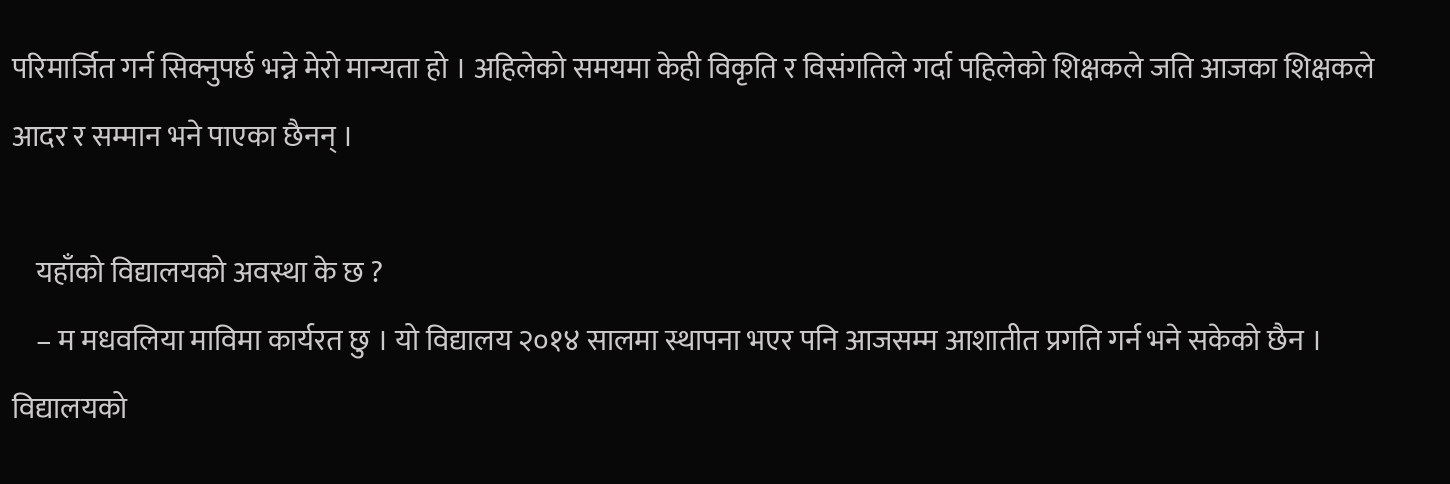परिमार्जित गर्न सिक्नुपर्छ भन्ने मेरो मान्यता हो । अहिलेको समयमा केही विकृति र विसंगतिले गर्दा पहिलेको शिक्षकले जति आजका शिक्षकले आदर र सम्मान भने पाएका छैनन् ।

    यहाँको विद्यालयको अवस्था के छ ?
    – म मधवलिया माविमा कार्यरत छु । यो विद्यालय २०१४ सालमा स्थापना भएर पनि आजसम्म आशातीत प्रगति गर्न भने सकेको छैन । विद्यालयको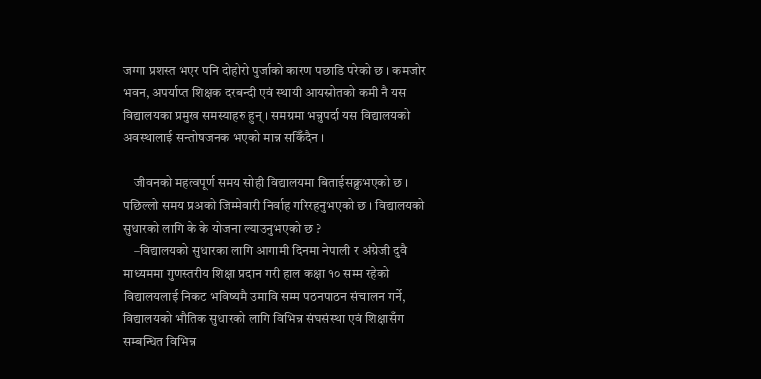जग्गा प्रशस्त भएर पनि दोहोरो पुर्जाको कारण पछाडि परेको छ । कमजोर भवन, अपर्याप्त शिक्षक दरबन्दी एवं स्थायी आयस्रोतको कमी नै यस विद्यालयका प्रमुख समस्याहरु हुन् । समग्रमा भन्नुपर्दा यस विद्यालयको अवस्थालाई सन्तोषजनक भएको मान्न सकिँदैन ।

    जीवनको महत्वपूर्ण समय सोही विद्यालयमा बिताईसक्नुभएको छ । पछिल्लो समय प्रअको जिम्मेवारी निर्वाह गरिरहनुभएको छ । विद्यालयको सुधारको लागि के के योजना ल्याउनुभएको छ ?
    –विद्यालयको सुधारका लागि आगामी दिनमा नेपाली र अंग्रेजी दुवै माध्यममा गुणस्तरीय शिक्षा प्रदान गरी हाल कक्षा १० सम्म रहेको विद्यालयलाई निकट भविष्यमै उमावि सम्म पठनपाठन संचालन गर्ने, विद्यालयको भौतिक सुधारको लागि विभिन्न संघसंस्था एवं शिक्षासँग सम्बन्धित विभिन्न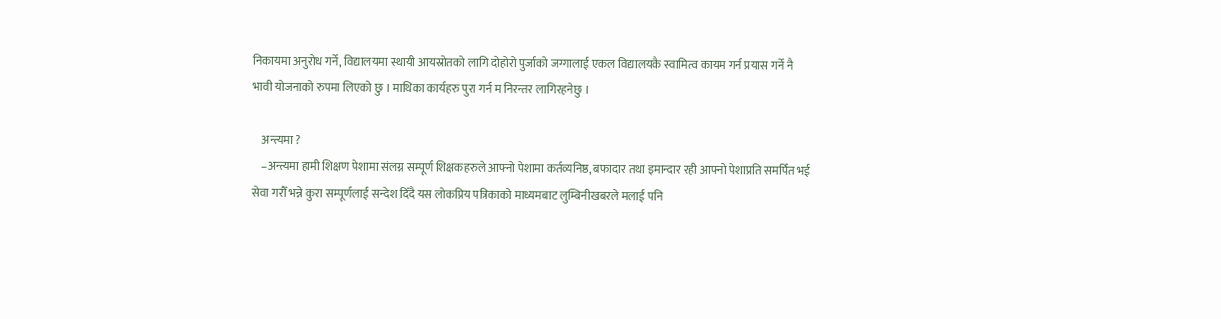निकायमा अनुरोध गर्ने, विद्यालयमा स्थायी आयस्रोतको लागि दोहोरो पुर्जाको जग्गालाई एकल विद्यालयकै स्वामित्व कायम गर्न प्रयास गर्ने नै भावी योजनाको रुपमा लिएको छु । माथिका कार्यहरु पुरा गर्न म निरन्तर लागिरहनेछु ।

    अन्त्यमा ?
    –अन्त्यमा हामी शिक्षण पेशामा संलग्न सम्पूर्ण शिक्षकहरुले आफ्नो पेशामा कर्तव्यनिष्ठ, बफादार तथा इमान्दार रही आफ्नो पेशाप्रति समर्पित भई सेवा गरौँ भन्ने कुरा सम्पूर्णलाई सन्देश दिँदै यस लोकप्रिय पत्रिकाको माध्यमबाट लुम्बिनीखबरले मलाई पनि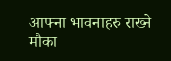आफ्ना भावनाहरु राख्ने मौका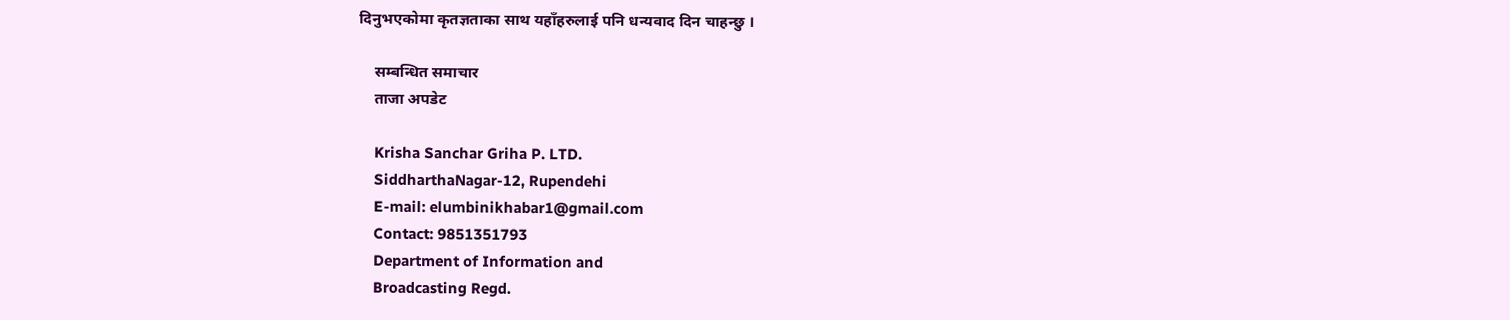दिनुभएकोमा कृतज्ञताका साथ यहाँहरुलाई पनि धन्यवाद दिन चाहन्छु ।

    सम्बन्धित समाचार
    ताजा अपडेट

    Krisha Sanchar Griha P. LTD.
    SiddharthaNagar-12, Rupendehi
    E-mail: elumbinikhabar1@gmail.com
    Contact: 9851351793
    Department of Information and
    Broadcasting Regd.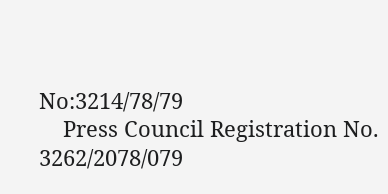No:3214/78/79
    Press Council Registration No. 3262/2078/079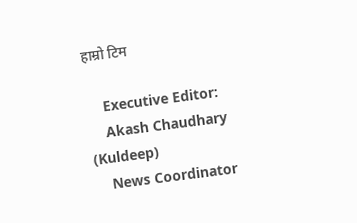हाम्रो टिम

    Executive Editor:
    Akash Chaudhary  (Kuldeep)
    News Coordinator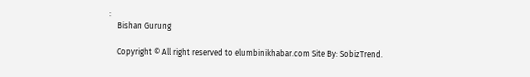:
    Bishan Gurung

    Copyright © All right reserved to elumbinikhabar.com Site By: SobizTrend.